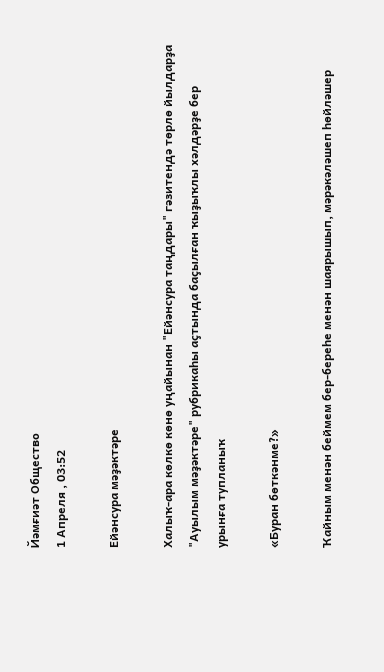Йәмғиәт Общество
1 Апреля , 03:52

Ейәнсура мәҙәктәре

Халыҡ-ара көлкө көнө уңайынан "Ейәнсура таңдары" гәзитендә төрлө йылдарҙа "Ауылым мәҙәктәре" рубрикаһы аҫтында баҫылған ҡыҙыҡлы хәлдәрҙе бер урынға тупланыҡ

«Буран бөткәнме?»

Ҡайным менән беймем бер-береһе менән шаярышып, мәрәкәләшеп һөйләшер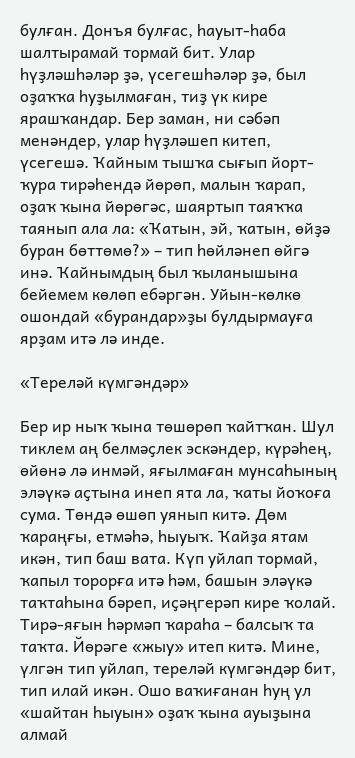булған. Донъя булғас, һауыт-һаба шалтырамай тормай бит. Улар һүҙләшһәләр ҙә, үсегешһәләр ҙә, был оҙаҡҡа һуҙылмаған, тиҙ үк кире ярашҡандар. Бер заман, ни сәбәп менәндер, улар һүҙләшеп китеп, үсегешә. Ҡайным тышҡа сығып йорт-ҡура тирәһендә йөрөп, малын ҡарап, оҙаҡ ҡына йөрөгәс, шаяртып таяҡҡа таянып ала ла: «Ҡатын, эй, ҡатын, өйҙә буран бөттөмө?» – тип һөйләнеп өйгә инә. Ҡайнымдың был ҡыланышына бейемем көлөп ебәргән. Уйын-көлкө ошондай «бурандар»ҙы булдырмауға ярҙам итә лә инде.

«Тереләй күмгәндәр»

Бер ир ныҡ ҡына төшөрөп ҡайтҡан. Шул тиклем аң белмәҫлек эскәндер, күрәһең, өйөнә лә инмәй, яғылмаған мунсаһының эләүкә аҫтына инеп ята ла, ҡаты йоҡоға сума. Төндә өшөп уянып китә. Дөм ҡараңғы, етмәһә, һыуыҡ. Ҡайҙа ятам икән, тип баш вата. Күп уйлап тормай, ҡапыл торорға итә һәм, башын эләүкә таҡтаһына бәреп, иҫәңгерәп кире ҡолай. Тирә-яғын һәрмәп ҡараһа – балсыҡ та таҡта. Йөрәге «жыу» итеп китә. Мине, үлгән тип уйлап, тереләй күмгәндәр бит, тип илай икән. Ошо ваҡиғанан һуң ул «шайтан һыуын» оҙаҡ ҡына ауыҙына алмай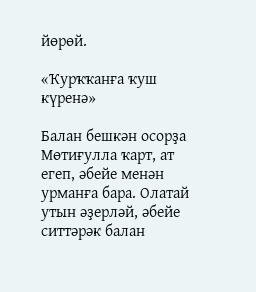йөрөй.

«Ҡурҡҡанға ҡуш күренә»

Балан бешкән осорҙа Мөтиғулла ҡарт, ат егеп, әбейе менән урманға бара. Олатай утын әҙерләй, әбейе ситтәрәк балан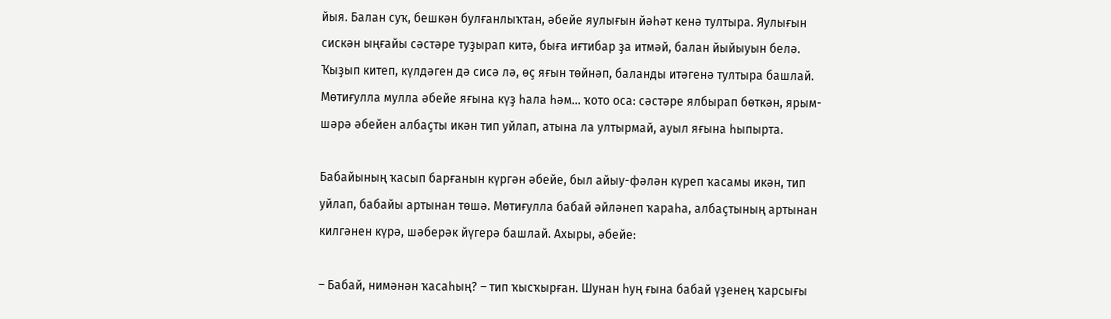йыя. Балан суҡ, бешкән булғанлыҡтан, әбейе яулығын йәһәт кенә тултыра. Яулығын сискән ыңғайы сәстәре туҙырап китә, быға иғтибар ҙа итмәй, балан йыйыуын белә. Ҡыҙып китеп, күлдәген дә сисә лә, өҫ яғын төйнәп, баланды итәгенә тултыра башлай. Мөтиғулла мулла әбейе яғына күҙ һала һәм... ҡото оса: сәстәре ялбырап бөткән, ярым-шәрә әбейен албаҫты икән тип уйлап, атына ла ултырмай, ауыл яғына һыпырта.

Бабайының ҡасып барғанын күргән әбейе, был айыу-фәлән күреп ҡасамы икән, тип уйлап, бабайы артынан төшә. Мөтиғулла бабай әйләнеп ҡараһа, албаҫтының артынан килгәнен күрә, шәберәк йүгерә башлай. Ахыры, әбейе:

– Бабай, нимәнән ҡасаһың? – тип ҡысҡырған. Шунан һуң ғына бабай үҙенең ҡарсығы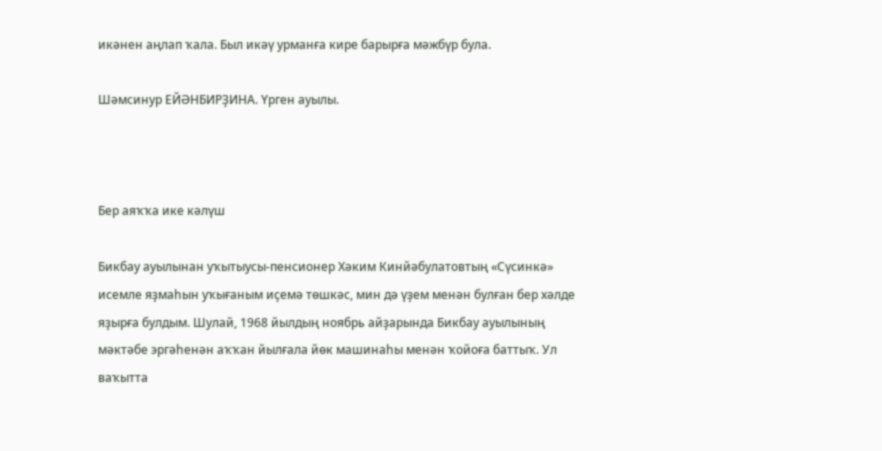икәнен аңлап ҡала. Был икәү урманға кире барырға мәжбүр була.

Шәмсинур ЕЙӘНБИРҘИНА. Үрген ауылы.



Бер аяҡҡа ике кәлүш

Бикбау ауылынан уҡытыусы-пенсионер Хәким Кинйәбулатовтың «Сүсинкә» исемле яҙмаһын уҡығаным иҫемә төшкәс, мин дә үҙем менән булған бер хәлде яҙырға булдым. Шулай, 1968 йылдың ноябрь айҙарында Бикбау ауылының мәктәбе эргәһенән аҡҡан йылғала йөк машинаһы менән ҡойоға баттыҡ. Ул ваҡытта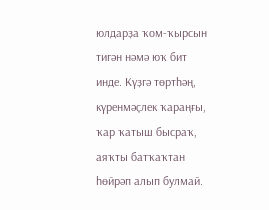юлдарҙа ҡом-ҡырсын тигән нәмә юҡ бит инде. Күҙгә төртһәң, күренмәҫлек ҡараңғы, ҡар ҡатыш бысраҡ, аяҡты батҡаҡтан һөйрәп алып булмай.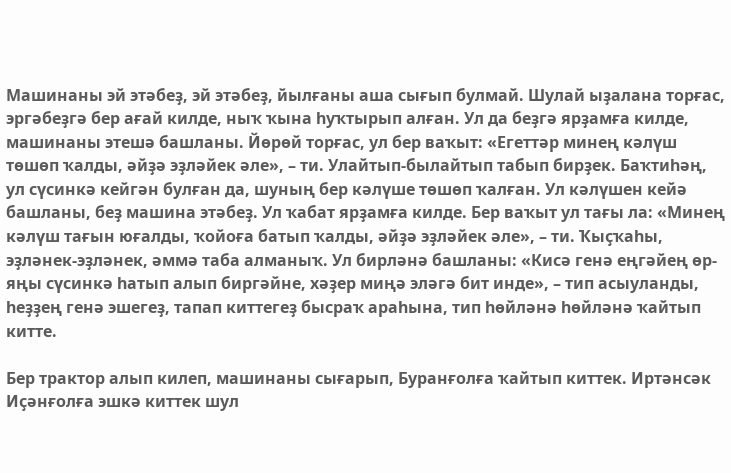Машинаны эй этәбеҙ, эй этәбеҙ, йылғаны аша сығып булмай. Шулай ыҙалана торғас, эргәбеҙгә бер ағай килде, ныҡ ҡына һуҡтырып алған. Ул да беҙгә ярҙамға килде, машинаны этешә башланы. Йөрөй торғас, ул бер ваҡыт: «Егеттәр минең кәлүш төшөп ҡалды, әйҙә эҙләйек әле», – ти. Улайтып-былайтып табып бирҙек. Баҡтиһәң, ул сүсинкә кейгән булған да, шуның бер кәлүше төшөп ҡалған. Ул кәлүшен кейә башланы, беҙ машина этәбеҙ. Ул ҡабат ярҙамға килде. Бер ваҡыт ул тағы ла: «Минең кәлүш тағын юғалды, ҡойоға батып ҡалды, әйҙә эҙләйек әле», – ти. Ҡыҫҡаһы, эҙләнек-эҙләнек, әммә таба алманыҡ. Ул бирләнә башланы: «Кисә генә еңгәйең өр-яңы сүсинкә һатып алып биргәйне, хәҙер миңә эләгә бит инде», – тип асыуланды, һеҙҙең генә эшегеҙ, тапап киттегеҙ бысраҡ араһына, тип һөйләнә һөйләнә ҡайтып китте.

Бер трактор алып килеп, машинаны сығарып, Буранғолға ҡайтып киттек. Иртәнсәк Иҫәнғолға эшкә киттек шул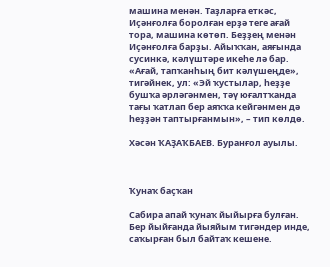машина менән. Таҙларға еткәс, Иҫәнғолға боролған ерҙә теге ағай тора, машина көтөп. Беҙҙең менән Иҫәнғолға барҙы. Айыҡҡан, аяғында сусинкә, кәлүштәре икеһе лә бар. «Ағай, тапҡанһың бит кәлүшеңде», тигәйнек, ул: «Эй ҡустылар, һеҙҙе бушҡа әрләгәнмен, тәү юғалтҡанда тағы ҡатлап бер аяҡҡа кейгәнмен дә һеҙҙән таптырғанмын», – тип көлдө.

Хәсән ҠАҘАҠБАЕВ. Буранғол ауылы.



Ҡунаҡ баҫҡан

Сабира апай ҡунаҡ йыйырға булған. Бер йыйғанда йыяйым тигәндер инде, саҡырған был байтаҡ кешене.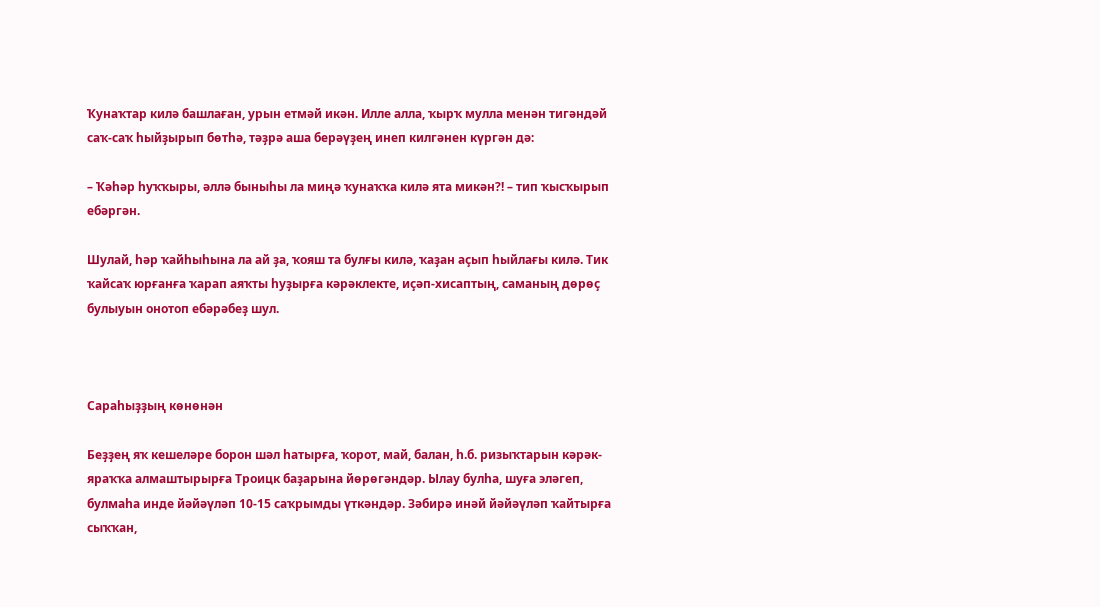Ҡунаҡтар килә башлаған, урын етмәй икән. Илле алла, ҡырҡ мулла менән тигәндәй саҡ-саҡ һыйҙырып бөтһә, тәҙрә аша берәүҙең инеп килгәнен күргән дә:

– Ҡәһәр һуҡҡыры, әллә быныһы ла миңә ҡунаҡҡа килә ята микән?! – тип ҡысҡырып ебәргән.

Шулай, һәр ҡайһыһына ла ай ҙа, ҡояш та булғы килә, ҡаҙан аҫып һыйлағы килә. Тик ҡайсаҡ юрғанға ҡарап аяҡты һуҙырға кәрәклекте, иҫәп-хисаптың, саманың дөрөҫ булыуын онотоп ебәрәбеҙ шул.



Сараһыҙҙың көнөнән

Беҙҙең яҡ кешеләре борон шәл һатырға, ҡорот, май, балан, һ.б. ризыҡтарын кәрәк-яраҡҡа алмаштырырға Троицк баҙарына йөрөгәндәр. Ылау булһа, шуға эләгеп, булмаһа инде йәйәүләп 10-15 саҡрымды үткәндәр. Зәбирә инәй йәйәүләп ҡайтырға сыҡҡан,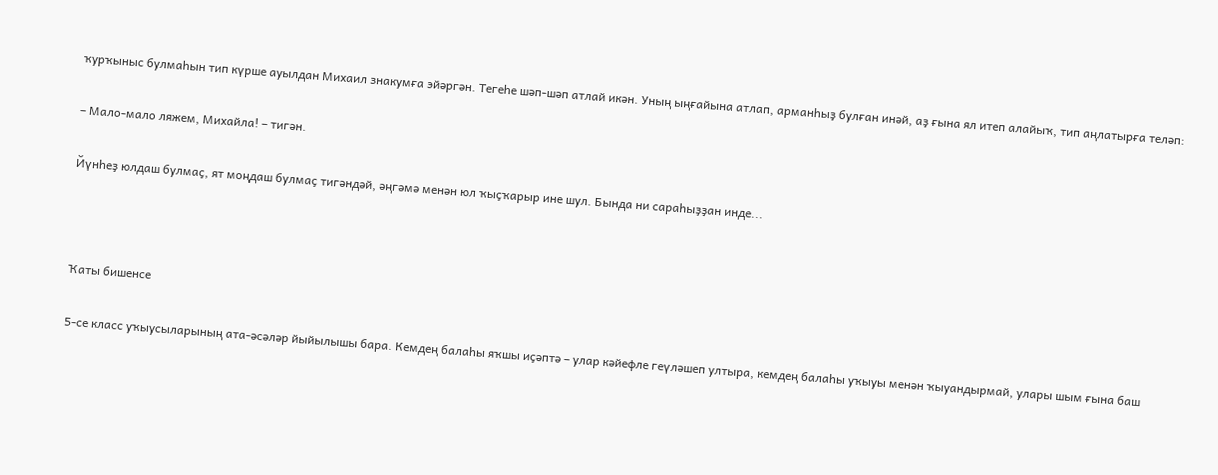ҡурҡыныс булмаһын тип күрше ауылдан Михаил знакумға эйәргән. Тегеһе шәп-шәп атлай икән. Уның ыңғайына атлап, арманһыҙ булған инәй, аҙ ғына ял итеп алайыҡ, тип аңлатырға теләп:

– Мало-мало ляжем, Михайла! – тигән.

Йүнһеҙ юлдаш булмаҫ, ят моңдаш булмаҫ тигәндәй, әңгәмә менән юл ҡыҫҡарыр ине шул. Бында ни сараһыҙҙан инде...



Ҡаты бишенсе

5-се класс уҡыусыларының ата-әсәләр йыйылышы бара. Кемдең балаһы яҡшы иҫәптә – улар кәйефле геүләшеп ултыра, кемдең балаһы уҡыуы менән ҡыуандырмай, улары шым ғына баш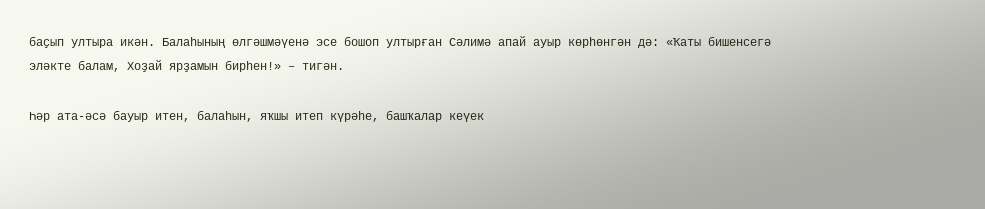баҫып ултыра икән. Балаһының өлгәшмәүенә эсе бошоп ултырған Сәлимә апай ауыр көрһөнгән дә: «Ҡаты бишенсегә эләкте балам, Хоҙай ярҙамын бирһен!» – тигән.

Һәр ата-әсә бауыр итен, балаһын, яҡшы итеп күрәһе, башҡалар кеүек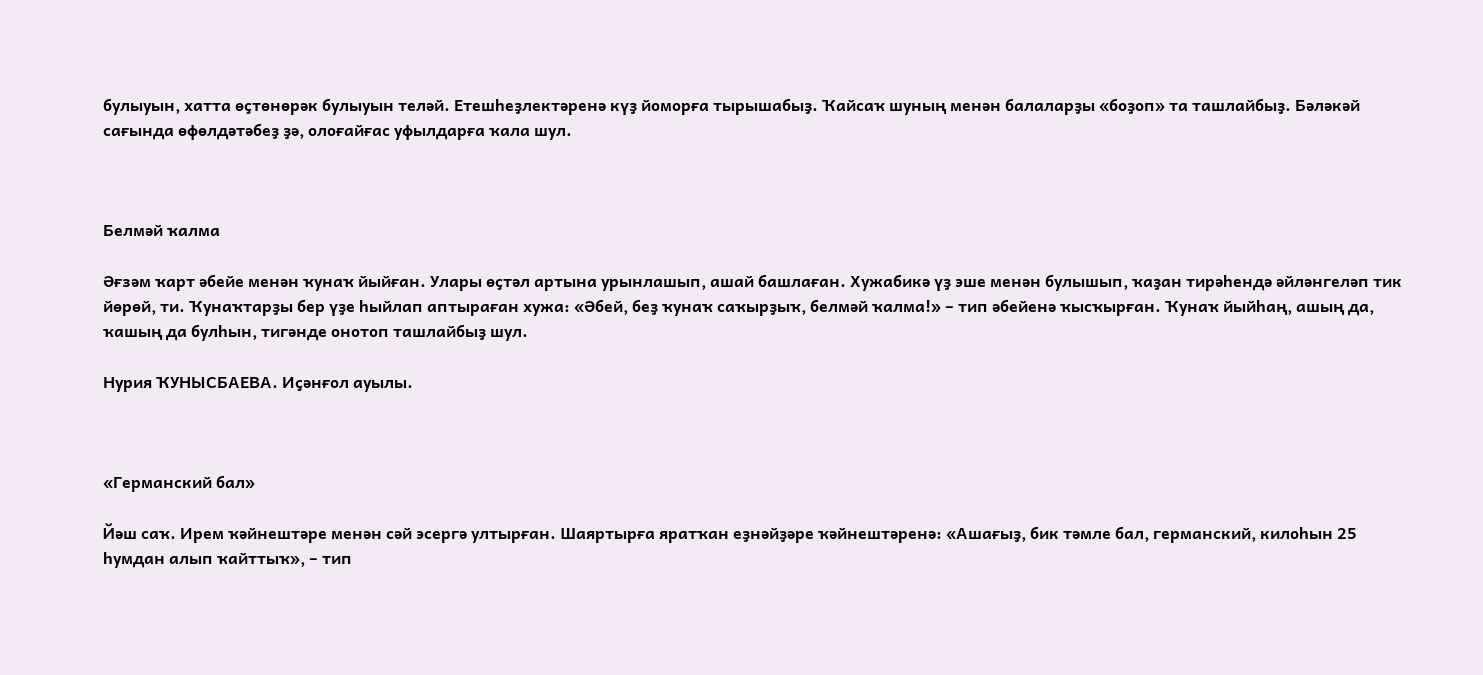булыуын, хатта өҫтөнөрәк булыуын теләй. Етешһеҙлектәренә күҙ йоморға тырышабыҙ. Ҡайсаҡ шуның менән балаларҙы «боҙоп» та ташлайбыҙ. Бәләкәй сағында өфөлдәтәбеҙ ҙә, олоғайғас уфылдарға ҡала шул.



Белмәй ҡалма

Әғзәм ҡарт әбейе менән ҡунаҡ йыйған. Улары өҫтәл артына урынлашып, ашай башлаған. Хужабикә үҙ эше менән булышып, ҡаҙан тирәһендә әйләнгеләп тик йөрөй, ти. Ҡунаҡтарҙы бер үҙе һыйлап аптыраған хужа: «Әбей, беҙ ҡунаҡ саҡырҙыҡ, белмәй ҡалма!» – тип әбейенә ҡысҡырған. Ҡунаҡ йыйһаң, ашың да, ҡашың да булһын, тигәнде онотоп ташлайбыҙ шул.

Нурия ҠУНЫСБАЕВА. Иҫәнғол ауылы.



«Германский бал»

Йәш саҡ. Ирем ҡәйнештәре менән сәй эсергә ултырған. Шаяртырға яратҡан еҙнәйҙәре ҡәйнештәренә: «Ашағыҙ, бик тәмле бал, германский, килоһын 25 һумдан алып ҡайттыҡ», – тип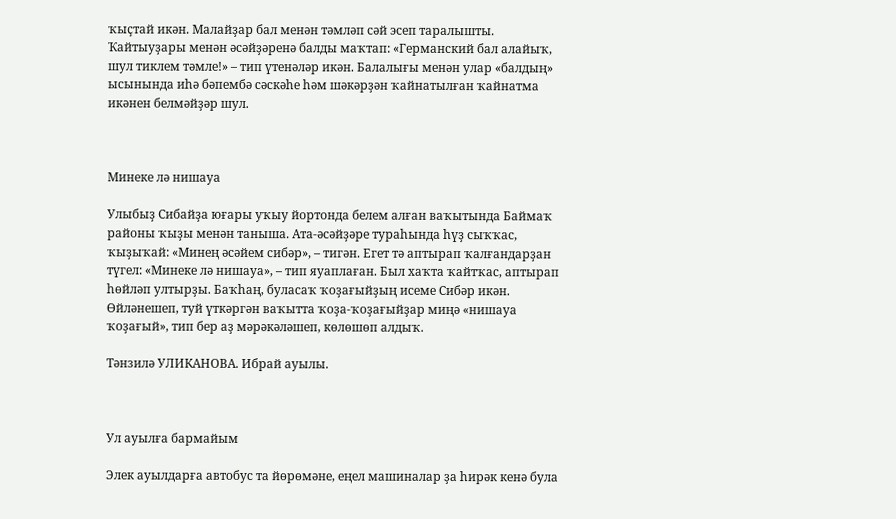ҡыҫтай икән. Малайҙар бал менән тәмләп сәй эсеп таралышты. Ҡайтыуҙары менән әсәйҙәренә балды маҡтап: «Германский бал алайыҡ, шул тиклем тәмле!» – тип үтенәләр икән. Балалығы менән улар «балдың» ысынында иһә бәпембә сәскәһе һәм шәкәрҙән ҡайнатылған ҡайнатма икәнен белмәйҙәр шул.



Минеке лә нишауа

Улыбыҙ Сибайҙа юғары уҡыу йортонда белем алған ваҡытында Баймаҡ районы ҡыҙы менән таныша. Ата-әсәйҙәре тураһында һүҙ сыҡҡас, ҡыҙыҡай: «Минең әсәйем сибәр», – тигән. Егет тә аптырап ҡалғандарҙан түгел: «Минеке лә нишауа», – тип яуаплаған. Был хаҡта ҡайтҡас, аптырап һөйләп ултырҙы. Баҡһаң, буласаҡ ҡоҙағыйҙың исеме Сибәр икән. Өйләнешеп, туй үткәргән ваҡытта ҡоҙа-ҡоҙағыйҙар миңә «нишауа ҡоҙағый», тип бер аҙ мәрәкәләшеп, көлөшөп алдыҡ.

Тәнзилә УЛИКАНОВА. Ибрай ауылы.



Ул ауылға бармайым

Элек ауылдарға автобус та йөрөмәне, еңел машиналар ҙа һирәк кенә була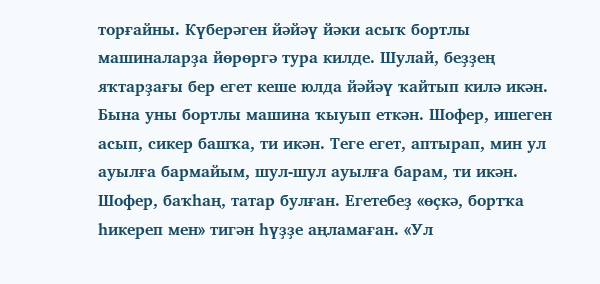торғайны. Күберәген йәйәү йәки асыҡ бортлы машиналарҙа йөрөргә тура килде. Шулай, беҙҙең яҡтарҙағы бер егет кеше юлда йәйәү ҡайтып килә икән. Бына уны бортлы машина ҡыуып еткән. Шофер, ишеген асып, сикер башҡа, ти икән. Теге егет, аптырап, мин ул ауылға бармайым, шул-шул ауылға барам, ти икән. Шофер, баҡһаң, татар булған. Егетебеҙ «өҫкә, бортҡа һикереп мен» тигән һүҙҙе аңламаған. «Ул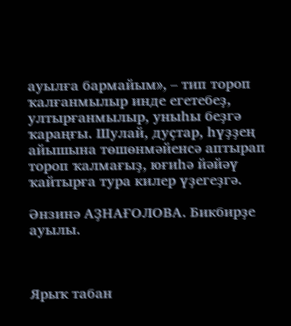ауылға бармайым», – тип тороп ҡалғанмылыр инде егетебеҙ, ултырғанмылыр, уныһы беҙгә ҡараңғы. Шулай, дуҫтар, һүҙҙең айышына төшөнмәйенсә аптырап тороп ҡалмағыҙ, юғиһә йәйәү ҡайтырға тура килер үҙегеҙгә.

Әнзинә АҘНАҒОЛОВА. Бикбирҙе ауылы.



Ярыҡ табан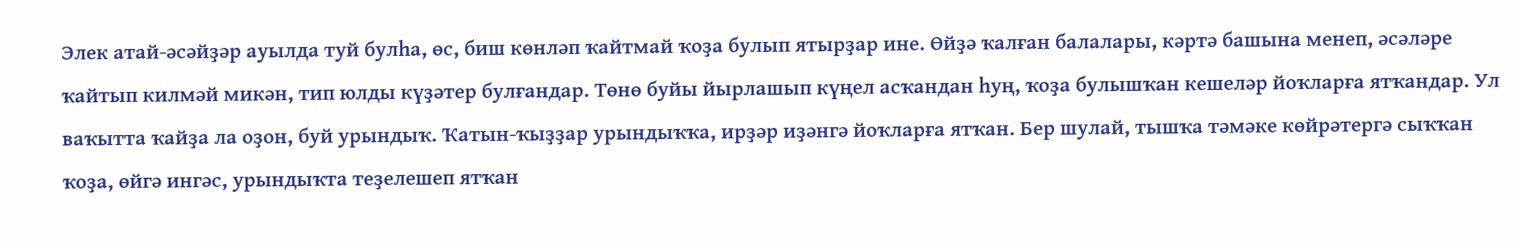Элек атай-әсәйҙәр ауылда туй булһа, өс, биш көнләп ҡайтмай ҡоҙа булып ятырҙар ине. Өйҙә ҡалған балалары, кәртә башына менеп, әсәләре ҡайтып килмәй микән, тип юлды күҙәтер булғандар. Төнө буйы йырлашып күңел асҡандан һуң, ҡоҙа булышҡан кешеләр йоҡларға ятҡандар. Ул ваҡытта ҡайҙа ла оҙон, буй урындыҡ. Ҡатын-ҡыҙҙар урындыҡҡа, ирҙәр иҙәнгә йоҡларға ятҡан. Бер шулай, тышҡа тәмәке көйрәтергә сыҡҡан ҡоҙа, өйгә ингәс, урындыҡта теҙелешеп ятҡан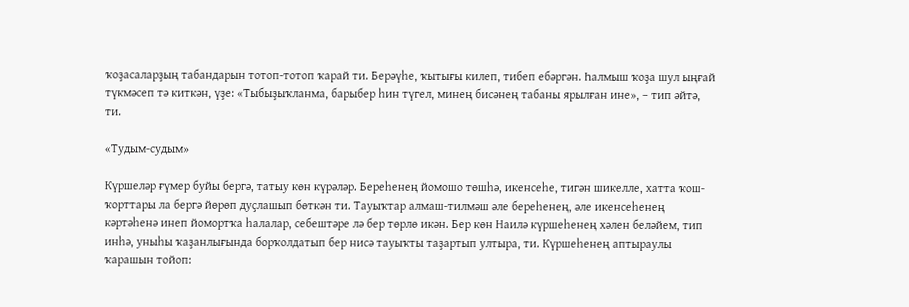ҡоҙасаларҙың табандарын тотоп-тотоп ҡарай ти. Берәүһе, ҡытығы килеп, тибеп ебәргән. Һалмыш ҡоҙа шул ыңғай түкмәсеп тә киткән, үҙе: «Тыбыҙыҡланма, барыбер һин түгел, минең бисәнең табаны ярылған ине», – тип әйтә, ти.

«Тудым-судым»

Күршеләр ғүмер буйы бергә, татыу көн күрәләр. Береһенең йомошо төшһә, икенсеһе, тигән шикелле, хатта ҡош-ҡорттары ла бергә йөрөп дуҫлашып бөткән ти. Тауыҡтар алмаш-тилмәш әле береһенең, әле икенсеһенең кәртәһенә инеп йомортҡа һалалар, себештәре лә бер төрлө икән. Бер көн Наилә күршеһенең хәлен беләйем, тип инһә, уныһы ҡаҙанлығында борҡолдатып бер нисә тауыҡты таҙартып ултыра, ти. Күршеһенең аптыраулы ҡарашын тойоп: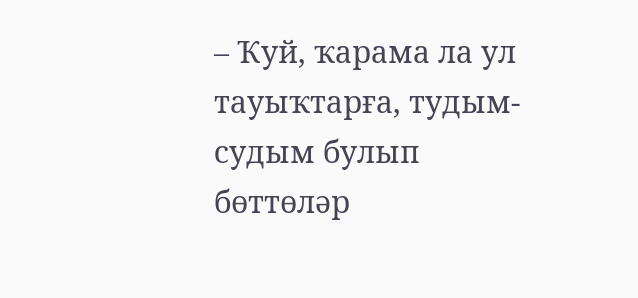– Ҡуй, ҡарама ла ул тауыҡтарға, тудым-судым булып бөттөләр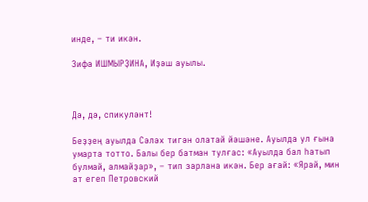инде, – ти икән.

Зифа ИШМЫРҘИНА, Иҙәш ауылы.



Дә, дә, спикуләнт!

Беҙҙең ауылда Сәләх тигән олатай йәшәне. Ауылда ул ғына умарта тотто. Балы бер батман тулғас: «Ауылда бал һатып булмай, алмайҙар», – тип зарлана икән. Бер ағай: «Ярай, мин ат егеп Петровский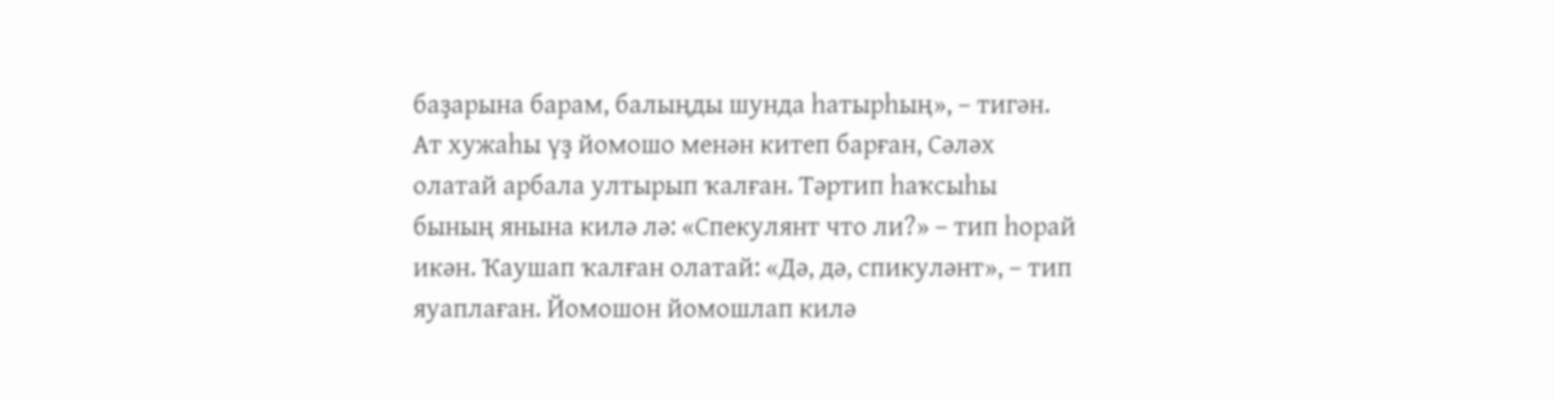баҙарына барам, балыңды шунда һатырһың», – тигән. Ат хужаһы үҙ йомошо менән китеп барған, Сәләх олатай арбала ултырып ҡалған. Тәртип һаҡсыһы бының янына килә лә: «Спекулянт что ли?» – тип һорай икән. Ҡаушап ҡалған олатай: «Дә, дә, спикуләнт», – тип яуаплаған. Йомошон йомошлап килә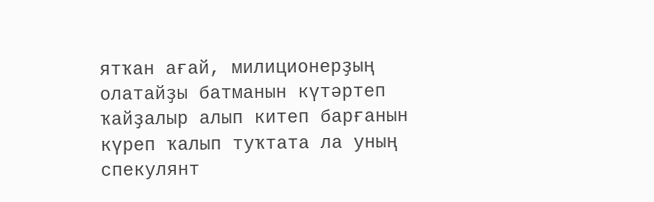ятҡан ағай, милиционерҙың олатайҙы батманын күтәртеп ҡайҙалыр алып китеп барғанын күреп ҡалып туҡтата ла уның спекулянт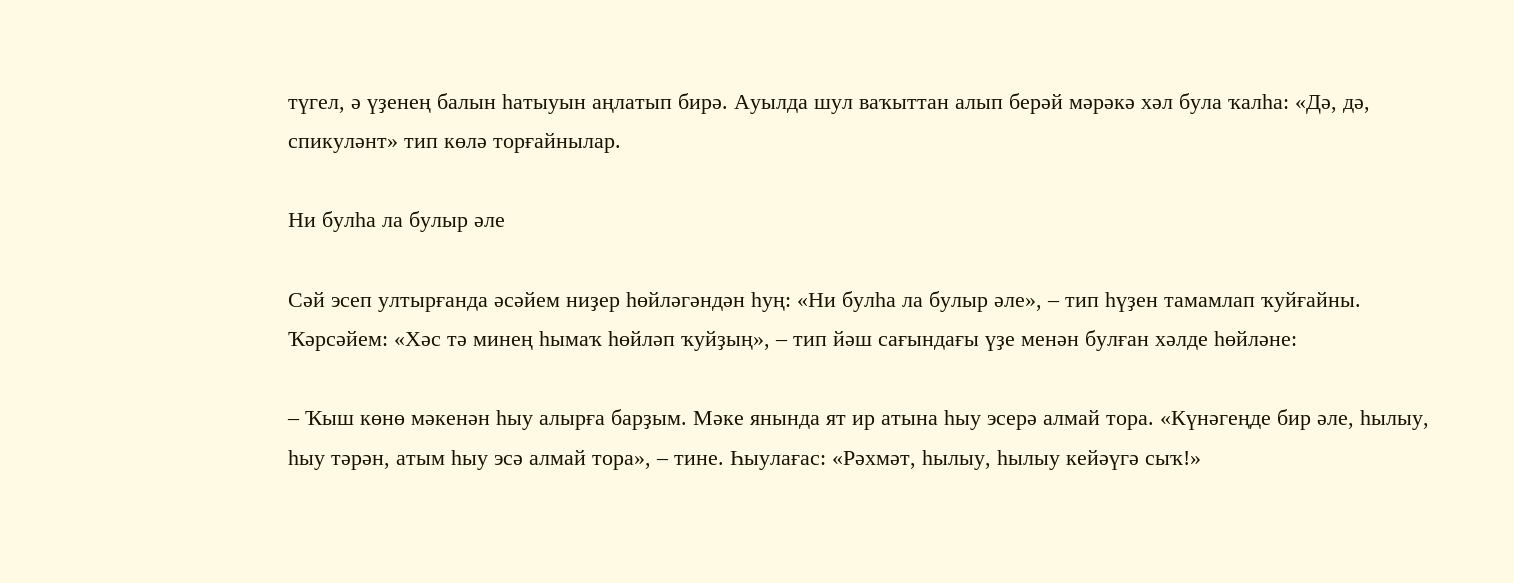түгел, ә үҙенең балын һатыуын аңлатып бирә. Ауылда шул ваҡыттан алып берәй мәрәкә хәл була ҡалһа: «Дә, дә, спикуләнт» тип көлә торғайнылар.

Ни булһа ла булыр әле

Сәй эсеп ултырғанда әсәйем ниҙер һөйләгәндән һуң: «Ни булһа ла булыр әле», – тип һүҙен тамамлап ҡуйғайны. Ҡәрсәйем: «Хәс тә минең һымаҡ һөйләп ҡуйҙың», – тип йәш сағындағы үҙе менән булған хәлде һөйләне:

– Ҡыш көнө мәкенән һыу алырға барҙым. Мәке янында ят ир атына һыу эсерә алмай тора. «Күнәгеңде бир әле, һылыу, һыу тәрән, атым һыу эсә алмай тора», – тине. Һыулағас: «Рәхмәт, һылыу, һылыу кейәүгә сыҡ!»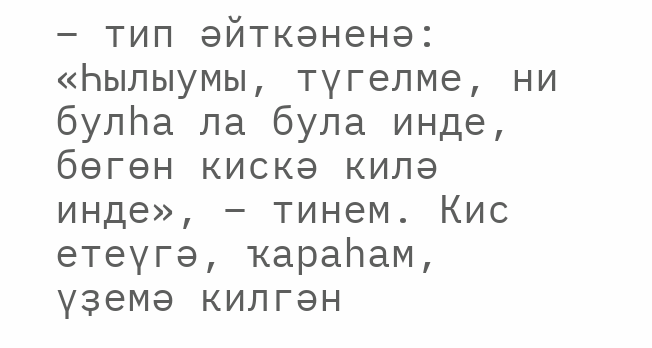– тип әйткәненә: «Һылыумы, түгелме, ни булһа ла була инде, бөгөн кискә килә инде», – тинем. Кис етеүгә, ҡараһам, үҙемә килгән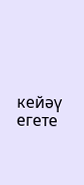кейәү егете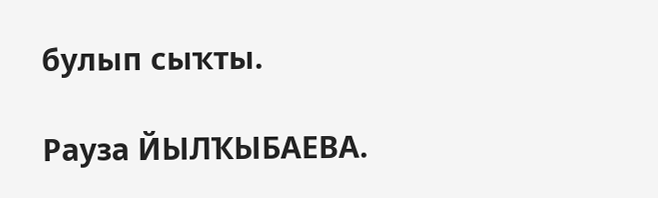булып сыҡты.

Рауза ЙЫЛҠЫБАЕВА.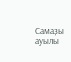Самаҙы ауылы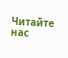Читайте нас